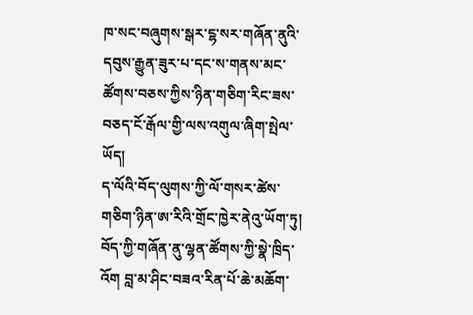ཁ་སང་བཞུགས་སྒར་ངྷ་སར་གཞོན་ནུའི་དབུས་རྒྱུན་ཟུར་པ་དང་ས་གནས་མང་ཚོགས་བཅས་ཀྱིས་ཉིན་གཅིག་རིང་ཟས་བཅད་ངོ་རྒོལ་གྱི་ལས་འགུལ་ཞིག་སྤེལ་ཡོད།
ད་ལོའི་བོད་ལུགས་ཀྱི་ལོ་གསར་ཚེས་གཅིག་ཉིན་ཨ་རིའི་གྲོང་ཁྱེར་ནེའུ་ཡོག་ཏུ། བོད་ཀྱི་གཞོན་ནུ་ལྷན་ཚོགས་ཀྱི་སྣེ་ཁྲིད་འོག བླ་མ་ཤིང་བཟའ་རིན་པོ་ཆེ་མཆོག་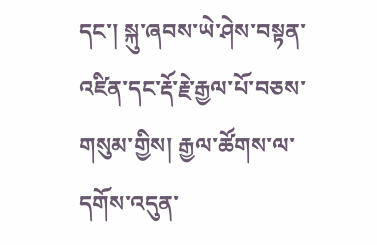དང་། སྐུ་ཞབས་ཡེ་ཤེས་བསྟན་འཛིན་དང་རྡོ་རྗེ་རྒྱལ་པོ་བཅས་གསུམ་གྱིས། རྒྱལ་ཚོགས་ལ་དགོས་འདུན་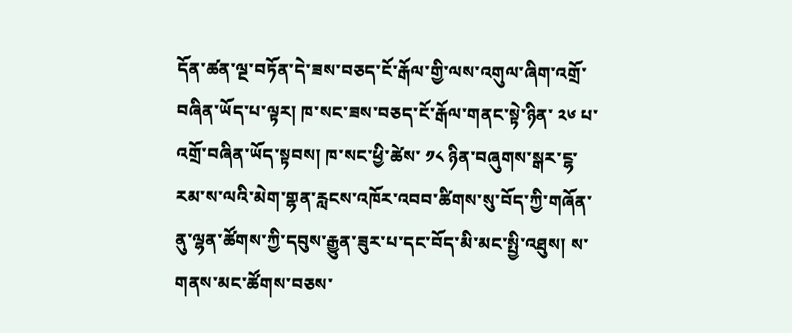དོན་ཚན་ལྔ་བཏོན་དེ་ཟས་བཅད་ངོ་རྒོལ་གྱི་ལས་འགུལ་ཞིག་འགྲོ་བཞིན་ཡོད་པ་ལྟར། ཁ་སང་ཟས་བཅད་ངོ་རྒོལ་གནང་སྟེ་ཉིན་ ༢༦ པ་འགྲོ་བཞིན་ཡོད་སྟབས། ཁ་སང་ཕྱི་ཚེས་ ༡༨ ཉིན་བཞུགས་སྒར་ངྷ་རམ་ས་ལའི་མེག་གྷན་རླངས་འཁོར་འབབ་ཚིགས་སུ་བོད་ཀྱི་གཞོན་ནུ་ལྷན་ཚོགས་ཀྱི་དབུས་རྒྱུན་ཟུར་པ་དང་བོད་མི་མང་སྤྱི་འཐུས། ས་གནས་མང་ཚོགས་བཅས་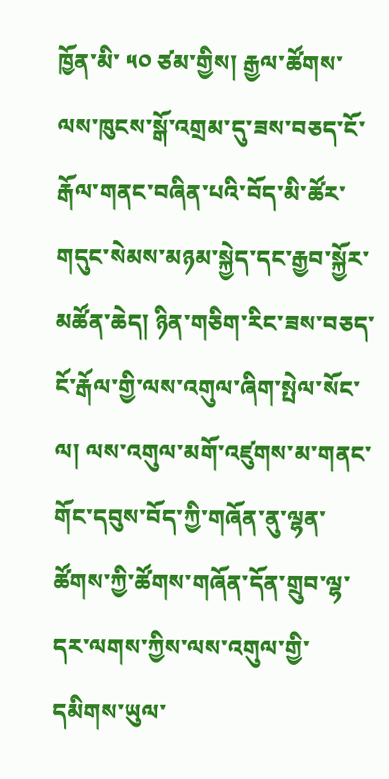ཁྱོན་མི་ ༥༠ ཙམ་གྱིས། རྒྱལ་ཚོགས་ལས་ཁུངས་སྒོ་འགྲམ་དུ་ཟས་བཅད་ངོ་རྒོལ་གནང་བཞིན་པའི་བོད་མི་ཚོར་གདུང་སེམས་མཉམ་སྐྱེད་དང་རྒྱབ་སྐྱོར་མཚོན་ཆེད། ཉིན་གཅིག་རིང་ཟས་བཅད་ངོ་རྒོལ་གྱི་ལས་འགུལ་ཞིག་སྤེལ་སོང་ལ། ལས་འགུལ་མགོ་འཛུགས་མ་གནང་གོང་དབུས་བོད་ཀྱི་གཞོན་ནུ་ལྷན་ཚོགས་ཀྱི་ཚོགས་གཞོན་དོན་གྲུབ་ལྷ་དར་ལགས་ཀྱིས་ལས་འགུལ་གྱི་དམིགས་ཡུལ་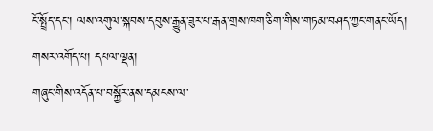ངོ་སྤྲོད་དང་། ལས་འགུལ་སྐབས་དབུས་རྒྱུན་ཟུར་པ་རྒན་གྲས་ཁག་ཅིག་གིས་གཏམ་བཤད་ཀྱང་གནང་ཡོད།
གསར་འགོད་པ། དཔལ་ལྡན།
གཞུང་གིས་འདོན་པ་བསྐྱོར་ནས་དམངས་ལ་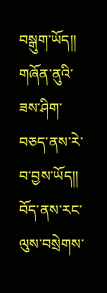བསྒུག་ཡོད།།
གཞོན་ནུའི་ཟས་ཤིག་བཅད་ནས་རེ་བ་བྱས་ཡོད།།
བོད་ནས་རང་ལུས་བསྲེགས་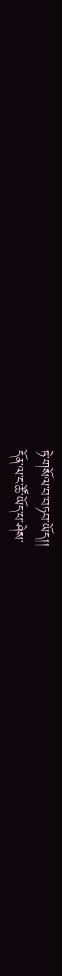ཏེ་གསོལ་བ་བཏབ་ཡོད།།
དོན་ལ་ང་ཚོ་ཡོད་པ་ཤེས་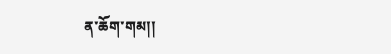ན་ཆོག་གམ།།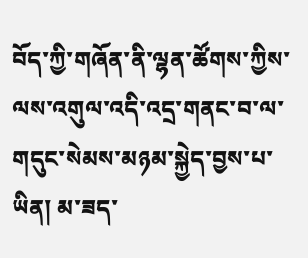བོད་ཀྱི་གཞོན་ནི་ལྷན་ཚོགས་ཀྱིས་ལས་འགུལ་འདི་འདྲ་གནང་བ་ལ་གདུང་སེམས་མཉམ་སྐྱེད་བྱས་པ་ཡིན། མ་ཟད་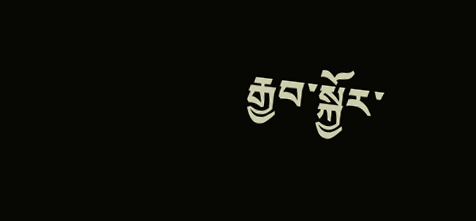རྒྱབ་སྐྱོར་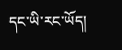དང་ཡི་རང་ཡོད།